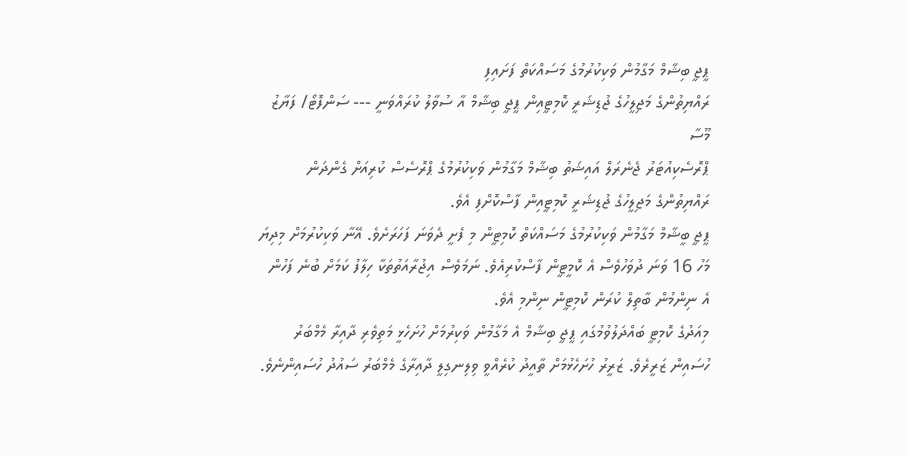ޕީޖީ ބިޝާމް މަގާމުން ވަކިކުރުމުގެ މަސައްކަތް ފަށައިފި
ރައްޔިތުންގެ މަޖިލީހުގެ ޖުޑިޝަރީ ކޮމިޓީއިން ޕީޖީ ބިޝާމް އާ ސުވާލު ކުރައްވަނީ --- ސަންފޮޓޯ/ ފަޔާޒު މޫސާ
ޕްރޮސެކިއުޓަރު ޖެނެރަލް އައިޝަތު ބިޝާމް މަގާމުން ވަކިކުރުމުގެ ޕްރޮސެސް ކުރިއަށް ގެންދަން ރައްޔިތުންގެ މަޖިލީހުގެ ޖުޑިޝަރީ ކޮމިޓީއިން ފާސްކޮށްފި އެވެ.
ޕީޖީ ބީޝާމް މަގާމުން ވަކިކުރުމުގެ މަސައްކަތް ކޮމިޓީން މި ފެށީ ދެވަނަ ފަހަރަށެވެ. އޭނާ ވަކިކުރުމަށް މިދިޔަ މަހު 16 ވަނަ ދުވަހުވެސް އެ ކޮމީޓީން ފާސްކުރިއެވެ. ނަމަވެސް އިޖުރާއަތުތަކާ ހިލާފު ކަމަށް ބުނެ ފަހުން އެ ނިންމުން ބާތިލް ކުރަން ކޮމިޓީން ނިންމި އެވެ.
މިއަދުގެ ކޮމިޓީ ބައްދަލުވުމުގައި ޕީޖީ ބިޝާމް އެ މަގާމުން ވަކިރުމަށް ހުށަހެޅީ މަތިވެރި ދާއިރާ މެމްބަރު ހުސައިން ޒަރީރެވެ. ޒަރީރު ހުށަހެޅުމަށް ތާއީދު ކުރެއްވީ ވިލިނގިލީ ދާއިރާގެ މެމްބަރު ސައުދު ހުސައިންނެވެ.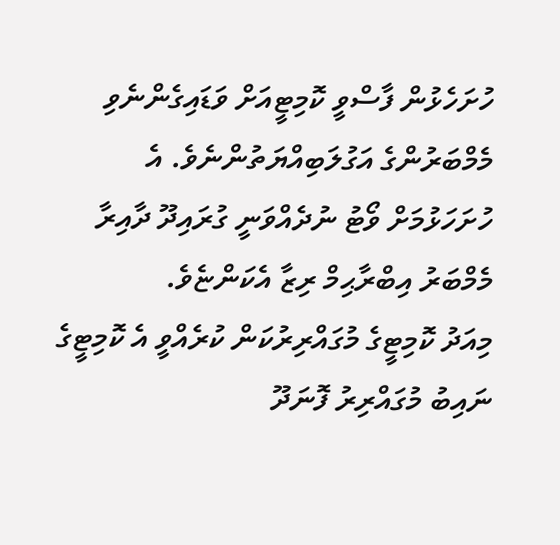ހުށަހެޅުން ފާސްވީ ކޮމިޓީއަށް ވަޑައިގެންނެވި މެމްބަރުންގެ އަގުލަބިއްޔަތުންނެވެ. އެ ހުށަހަޅުމަށް ވޯޓު ނުދެއްވަނީ ގުރައިދޫ ދާއިރާ މެމްބަރު އިބްރާޙިމް ރިޒާ އެކަންޏެވެ.
މިއަދު ކޮމިޓީގެ މުގައްރިރުކަން ކުރެއްވީ އެ ކޮމިޓީގެ ނައިބު މުގައްރިރު ފޮނަދޫ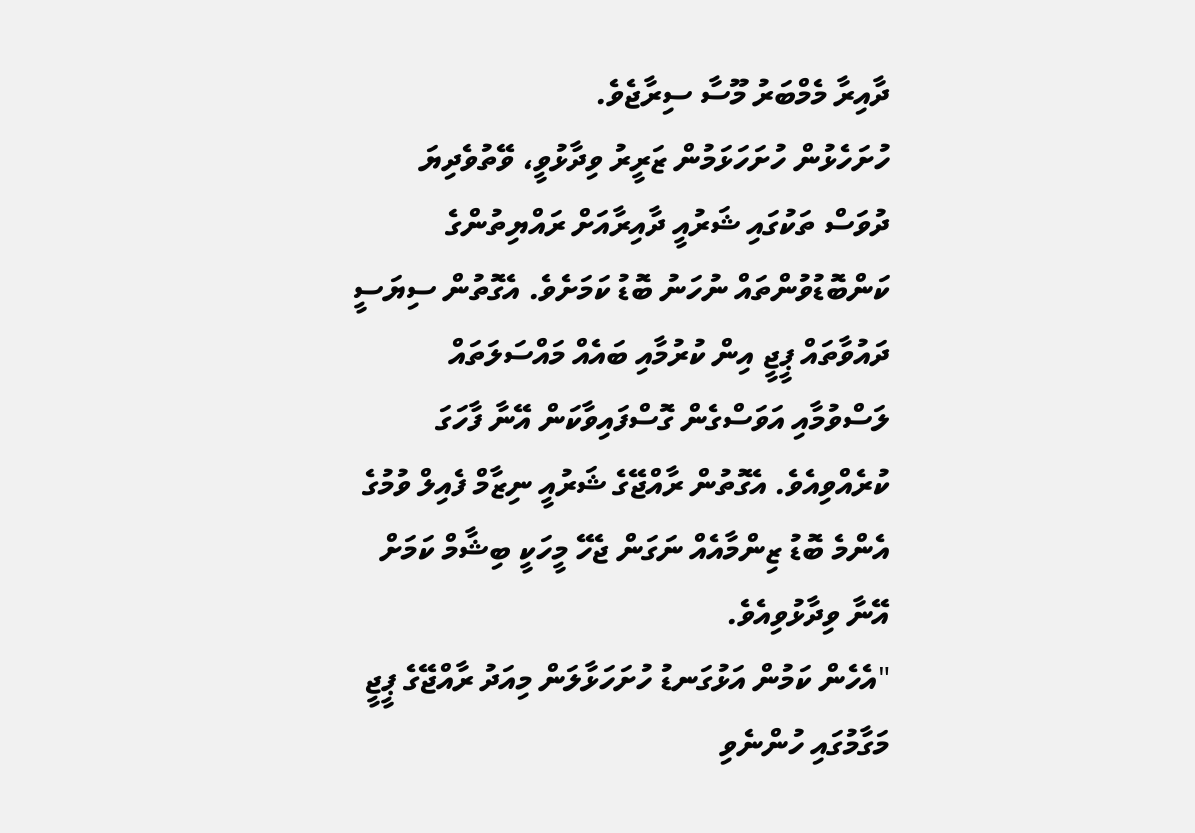ދާއިރާ މެމްބަރު މޫސާ ސިރާޖެވެ.
ހުށަހެޅުން ހުށަހަޅަމުން ޒަރީރު ވިދާޅުވީ، ވޭތުވެދިޔަ ދުވަސް ތަކުގައި ޝަރުއީ ދާއިރާއަށް ރައްޔިތުންގެ ކަންބޮޑުވުންތައް ނުހަނު ބޮޑު ކަމަށެވެ. އެގޮތުން ސިޔަސީ ދައުވާތައް ޕީޖީ އިން ކުރުމާއި ބައެއް މައްސަލަތައް ލަސްވުމާއި އަވަސްގެން ގޮސްފައިވާކަން އޭނާ ފާހަގަ ކުރެއްވިއެވެ. އެގޮތުން ރާއްޖޭގެ ޝަރުއީ ނިޒާމް ފެއިލް ވުމުގެ އެންމެ ބޮޑު ޒިންމާއެއް ނަގަން ޖެހޭ މީހަކީ ބިޝާމް ކަމަށް އޭނާ ވިދާޅުވިއެވެ.
"އެހެން ކަމުން އަޅުގަނޑު ހުށަހަޅާލަން މިއަދު ރާއްޖޭގެ ޕީޖީ މަގާމުގައި ހުންނެވި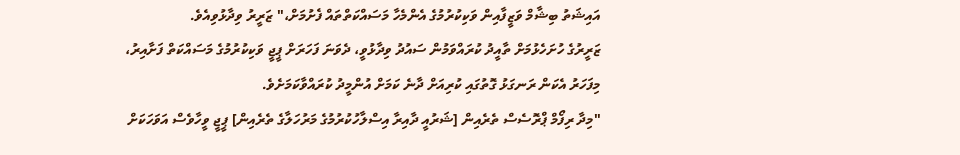އައިޝަތު ބިޝާމް ވަޒީފާއިން ވަކިކުރުމުގެ އެންމެހާ މަސައްކަތްތައް ފެށުމަށް،" ޒަރީރު ވިދާޅުވިއެވެ.
ޒަރީރުގެ ހުށަހެޅުމަށް ތާއީދު ކުރައްވަމުން ސައުދު ވިދާޅުވީ، ދެވަނަ ފަހަރަށް ޕީޖީ ވަކިކުރުމުގެ މަސައްކަތް ފަށާއިރު، މިފަހަރު އެކަން ރަނގަޅު ގޮތުގައި ކުރިއަށް ދާނެ ކަމަށް އުންމީދު ކުރައްވާކަމަށެވެ.
"މިދާ ރިފޯމް ޕްރޮސެސް ތެރެއިން [ޝަރުއީ ދާއިރާ އިސްލާހުކުރުމުގެ މަރުހަލާގެ ތެރެއިން] ޕީޖީ ވީހާވެސް އަވަހަކަށް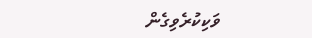ވަކިކުރެވިގެން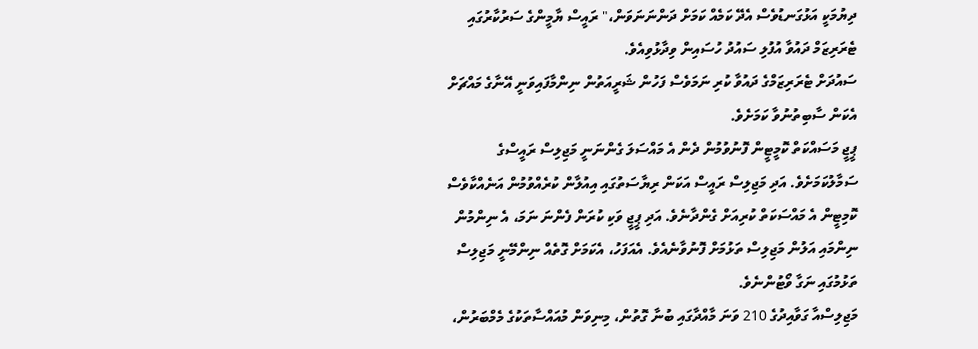ދިޔުމަކީ އަޅުގަނޑުވެސް އެދޭ ކަމެއް ކަމަށް ދަންނަނަވަން،" ރައީސް ޔާމީންގެ ސަރުކާރުގައި ޓެރަރިޒަމް ދައުވާ އުފުލި ސައުދު ހުސައިން ވިދާޅުވިއެވެ.
ސައުދަށް ޓެރަރިޒަމްގެ ދައުވާ ކުރި ނަމަވެސް ފަހުން ޝަރީއަތުން ނިންމާފައިވަނީ އޭނާގެ މައްޗަށް އެކަން ސާބިތުނުވާ ކަމަށެވެ.
ޕީޖީ މަސައްކަތް ކޮމީޓީން ފޮނުވުމުން ދެން އެ މައްސަލަ ގެންނަނީ މަޖިލިސް ރައީސްގެ ސަމާލުކަމަށެވެ. އަދި މަޖިލިސް ރައީސް އަކަން ރިޔާސަތުގައި އިއުލާން ކުރެއްވުމުން އަނެއްކާވެސް ކޮމިޓީން އެ މައްސަކަތް ކުރިއަށް ގެންދާނެވެ. އަދި ޕީޖީ ވަކި ކުރަން ފެންނަ ނަމަ، އެ ނިންމުން ނިންމައި އަލުން މަޖިލިސް ތަޅުމަށް ފޮނުވާނެއެވެ. އެއަފަހު، އެކަމަށް ގޮތެއް ނިންމޭނީ މަޖިލިސް ތަޅުމުގައި ނަގާ ވޯޓުންނެވެ.
މަޖިލިސްއާ ގަވާއިދުގެ 210 ވަނަ މާއްދާގައި ބުނާ ގޮތުން، މިނިވަން މުއައްސާތަކުގެ މެމްބަރުން،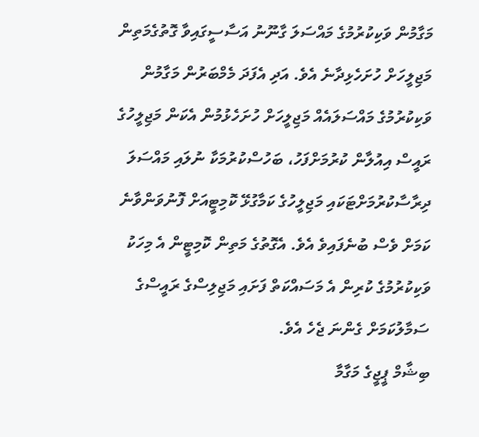މަގާމުން ވަކިކުރުމުގެ މައްސަލަ ގާނޫނު އަސާސީގައިވާ ގޮތުގެމަތިން މަޖިލީހަށް ހުށަހެޅިދާނެ އެވެ. އަދި އެފަދަ މެމްބަރުން މަގާމުން ވަކިކުރުމުގެ މައްސަލައެއް މަޖިލީހަށް ހުށަހެޅުމުން އެކަން މަޖިލީހުގެ ރައީސް އިއުލާން ކުރުމަށްފަހު، ބަހުސްކުރުމަކާ ނުލައި މައްސަލަ ދިރާސާކުރުމަށްޓަކައި މަޖިލީހުގެ ކަމާގުޅޭ ކޮމިޓީއަށް ފޮނުވަންވާނެ ކަމަށް ވެސް ބުނެފައިވެ އެވެ. އެގޮތުގެ މަތިން ކޮމިޓީން އެ މިހަކު ވަކިކުރުމުގެ ކުރިން އެ މަސައްކަތް ފަށައި މަޖިލިސްގެ ރައީސްގެ ސަމާލުކަމަށް ގެންނަ ޖެހެ އެވެ.
ބިޝާމް ޕީޖީގެ މަގާމާ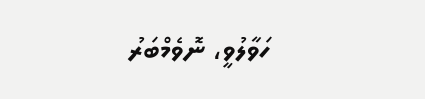ހަވާލުވީ، ނޮވެމްބަރު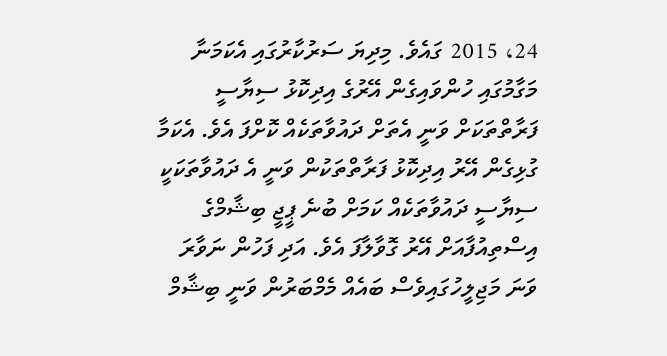24، 2015 ގައެވެ. މިދިޔަ ސަރުކާރުގައި އެކަމަނާ މަގާމުގައި ހުންވައިގެން އޭރުގެ އިދިކޮޅު ސިޔާސީ ފަރާތްތަކަށް ވަނީ އެތަށް ދައުވާތަކެއް ކޮށްފަ އެވެ. އެކަމާ ގުޅިގެން އޭރު އިދިކޮޅު ފަރާތްތަކުން ވަނީ އެ ދައުވާތަކަކީ ސިޔާސީ ދައުވާތަކެއް ކަމަށް ބުނެ ޕީޖީ ބިޝާމްގެ އިސްތިއުފާއަށް އޭރު ގޮވާލާފަ އެވެ. އަދި ފަހުން ނަވާރަ ވަނަ މަޖިލީހުގައިވެސް ބައެއް މެމްބަރުން ވަނީ ބިޝާމް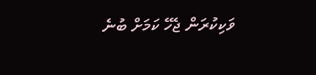ވަކިކުރަން ޖެހޭ ކަމަށް ބުނެ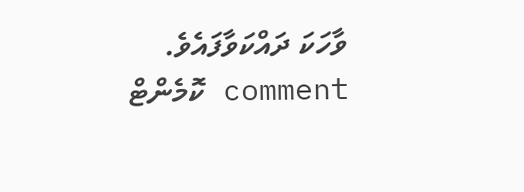ވާހަކަ ދައްކަވާފައެވެ.
comment ކޮމެންޓް